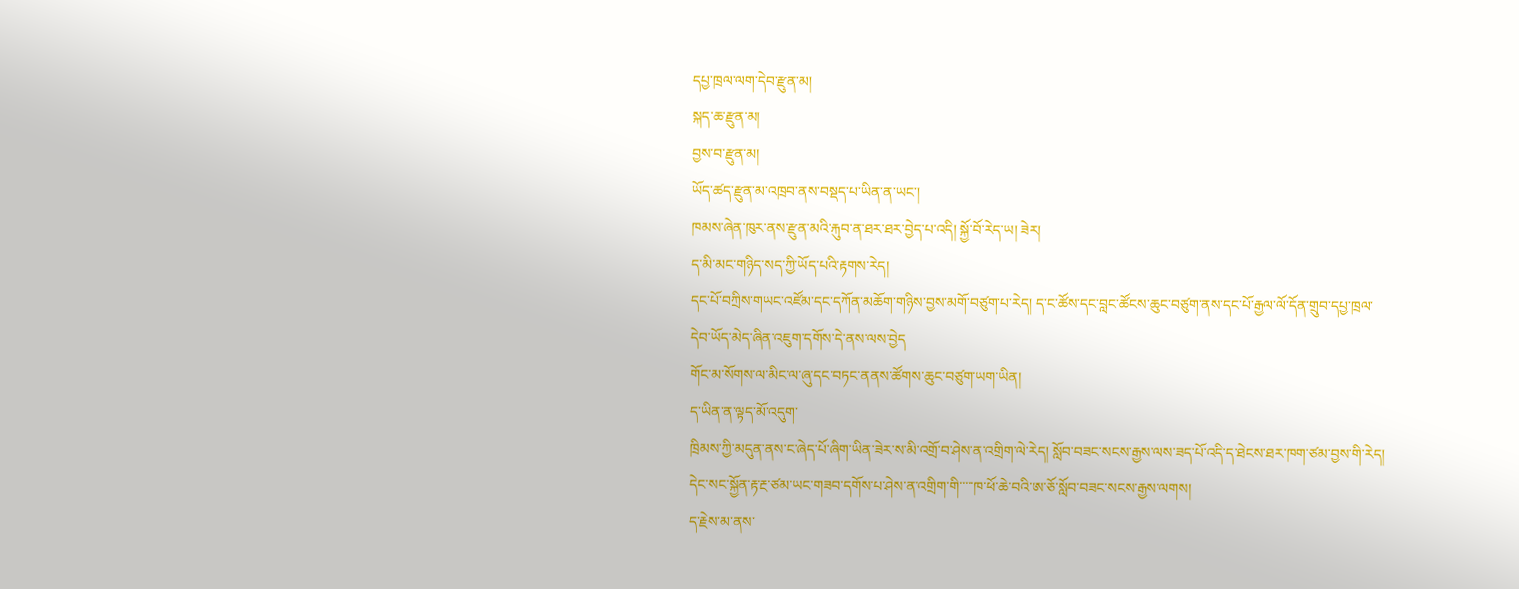དཔྱ་ཁྲལ་ལག་དེབ་རྫུན་མ།
སྐད་ཆ་རྫུན་མ།
བྱས་བ་རྫུན་མ།
ཡོད་ཚད་རྫུན་མ་འཁྲབ་ནས་བསྡད་པ་ཡིན་ན་ཡང་།
ཁམས་ཞེན་ཁུར་ནས་རྫུན་མའི་རྐུབ་ན་ཐར་ཐར་བྱེད་པ་འདི། སྐྱོ་བོ་རེད་ཡ། ཟེར།
ད་མི་མང་གཉིད་སད་ཀྱི་ཡོད་པའི་རྟགས་རེད།
དང་པོ་བཀྲིས་གཡང་འཛོམ་དང་དཀོན་མཆོག་གཉིས་བྱས་མགོ་བཙུག་པ་རེད། ད་ང་ཚོས་དང་བླང་ཚོངས་ཆུང་བཙུག་ནས་དང་པོ་རྒྱལ་ལོ་དོན་གྲུབ་དཔྱ་ཁྲལ་དེབ་ཡོད་མེད་ཞིན་འཇུག་དགོས་དེ་ནས་ལས་བྱེད
གོང་མ་སོགས་ལ་མིང་ལ་ཞུ་དང་བཏང་ནནས་ཚོགས་ཆུང་བཙུག་ཡག་ཡིན།
ད་ཡིན་ན་ལྟད་མོ་འདུག་
ཁྲིམས་ཀྱི་མདུན་ནས་ང་ཞེད་པོ་ཞིག་ཡིན་ཟེར་ས་མི་འགྲོ་བ་ཤེས་ན་འགྲིག་ལེ་རེད། སློབ་བཟང་སངས་རྒྱས་ལས་ཟད་པོ་འདི་ད་ཐེངས་ཐར་ཁག་ཙམ་བྱས་གི་རེད། དེང་སང་སྐྱོན་རྟ་རྔ་ཙམ་ཡང་གཟབ་དགོས་པ་ཤེས་ན་འགྲིག་གི་་་་་ཁ་ཕོ་ཆེ་བའི་ཨ་ཅོ་སློབ་བཟང་སངས་རྒྱས་ལགས།
ད་རྗེས་མ་ནས་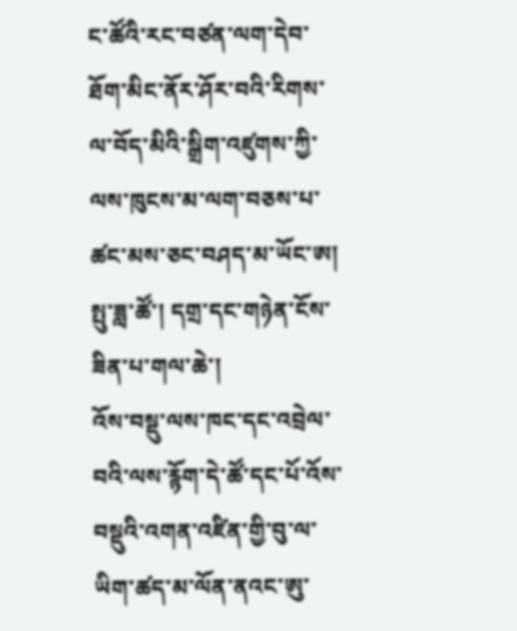ང་ཚོའི་རང་བཙན་ལག་དེབ་ཐོག་མིང་ནོར་ཤོར་བའི་རིགས་ལ་བོད་མིའི་སྒྲིག་འཛུགས་ཀྱི་ལས་ཁུངས་མ་ལག་བཅས་པ་ཚང་མས་ཅང་བཤད་མ་ཡོང་ཨ།
སྤུ་ཟླ་ཚོ་། དགྲ་དང་གཉེན་ངོས་ཟིན་པ་གལ་ཆེ་།
འོས་བསྡུ་ལས་ཁང་དང་འབྲེལ་བའི་ལས་རྙོག་དེ་ཚོ་དང་པོ་འོས་བསྡུའི་འགན་འཛིན་གྱི་བུ་ལ་ཡིག་ཚད་མ་ལོན་ནའང་ཨུ་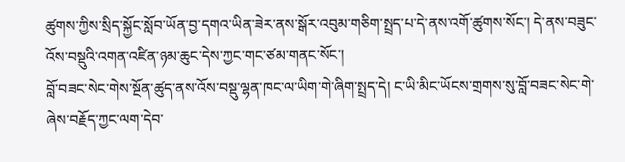ཚུགས་ཀྱིས་སྲིད་སྐྱོང་སློབ་ཡོན་བྱ་དགའ་ཡིན་ཟེར་ནས་སྒོར་འབུམ་གཅིག་སྤྲད་པ་དེ་ནས་འགོ་ཚུགས་སོང་། དེ་ནས་བཟུང་འོས་བསྡུའི་འགན་འཛིན་ཉམ་ཆུང་དེས་ཀྱང་གང་ཙམ་གནང་སོང་།
བློ་བཟང་སེང་གེས་སྔོན་ཚུད་ནས་འོས་བསྡུ་ལྷན་ཁང་ལ་ཡིག་གེ་ཞིག་སྤྲད་དེ། ང་ཡི་མིང་ཡོངས་གྲགས་སུ་བློ་བཟང་སེང་གེ་ཞེས་བརྗོད་ཀྱང་ལག་དེབ་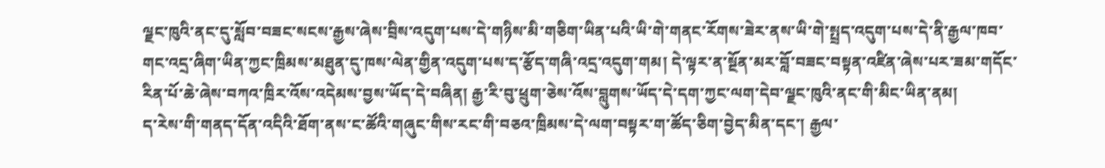ལྗང་ཁུའི་ནང་དུ་སློབ་བཟང་སངས་རྒྱས་ཞེས་བྲིས་འདུག་པས་དེ་གཉིས་མི་གཅིག་ཡིན་པའི་ཡི་གེ་གནང་རོགས་ཟེར་ནས་ཡི་གེ་སྤྲད་འདུག་པས་དེ་ནི་རྒྱལ་ཁབ་གང་འདྲ་ཞིག་ཡིན་ཀྱང་ཁྲིམས་མཐུན་དུ་ཁས་ལེན་གྱིན་འདུག་པས་ད་རྩོད་གཞི་འདྲ་འདུག་གམ། དེ་ལྟར་ན་སྔོན་མར་བློ་བཟང་བསྟན་འཛིན་ཞེས་པར་ཟམ་གདོང་རིན་པོ་ཆེ་ཞེས་བཀའ་ཁྲིར་འོས་འདེམས་བྱས་ཡོད་དེ་བཞིན། རྒྱ་རི་བུ་ཕྲུག་ཅེས་འོས་བླུགས་ཡོད་དེ་དག་ཀྱང་ལག་དེབ་ལྗང་ཁུའི་ནང་གི་མིང་ཡིན་ནམ།
ད་རེས་གི་གནད་དོན་འདིའི་ཐོག་ནས་ང་ཚོའི་གཞུང་གིས་རང་གི་བཅའ་ཁྲིམས་དེ་ལག་བསྟར་ག་ཚོད་ཅིག་བྱེད་མིན་དང་། རྒྱལ་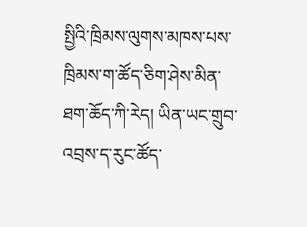སྤྱིའི་ཁྲིམས་ལུགས་མཁས་པས་ཁྲིམས་ག་ཚོད་ཅིག་ཤེས་མིན་ཐག་ཆོད་ཀི་རེད། ཡིན་ཡང་གྲུབ་འབྲས་ད་རུང་ཚོད་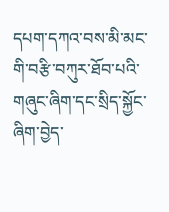དཔག་དཀའ་བས་མི་མང་གི་བརྩི་བཀུར་ཐོབ་པའི་གཞུང་ཞིག་དང་སྲིད་སྐྱོང་ཞིག་བྱེད་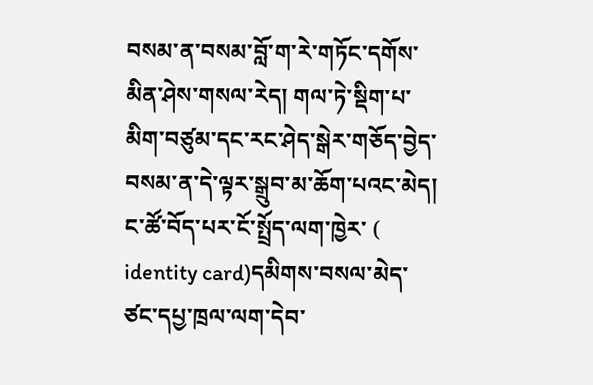བསམ་ན་བསམ་བློ་ག་རེ་གཏོང་དགོས་མིན་ཤེས་གསལ་རེད། གལ་ཏེ་སྡིག་པ་མིག་བཙུམ་དང་རང་ཤེད་སྒེར་གཅོད་བྱེད་བསམ་ན་དེ་ལྟར་སྒྲུབ་མ་ཆོག་པའང་མེད།
ང་ཚོ་བོད་པར་ངོ་སྤྲོད་ལག་ཁྱེར་ ( identity card)དམིགས་བསལ་མེད་ཙང་དཔྱ་ཁྲལ་ལག་དེབ་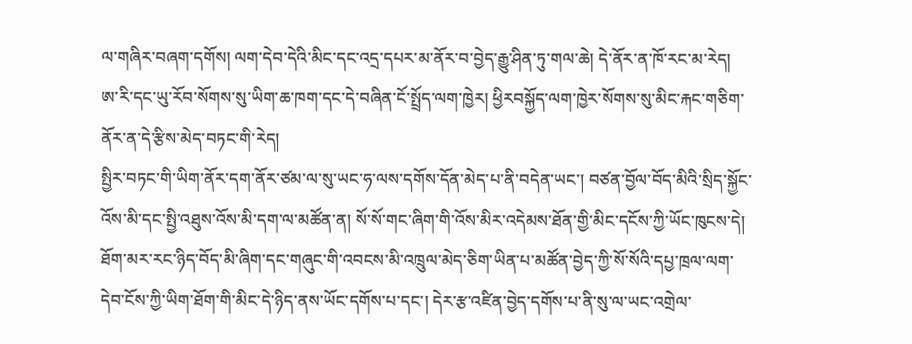ལ་གཞིར་བཞག་དགོས། ལག་དེབ་དེའི་མིང་དང་འདྲ་དཔར་མ་ནོར་བ་བྱེད་རྒྱུ་ཤིན་ཏུ་གལ་ཆེ། དེ་ནོར་ན་ཁོ་རང་མ་རེད། ཨ་རི་དང་ཡུ་རོབ་སོགས་སུ་ཡིག་ཆ་ཁག་དང་དེ་བཞིན་ངོ་སྤྲོད་ལག་ཁྱེར། ཕྱིརབསྐྱོད་ལག་ཁྱེར་སོགས་སུ་མིང་རྐང་གཅིག་ནོར་ན་དེ་རྩིས་མེད་བཏང་གི་རེད།
སྤྱིར་བཏང་གི་ཡིག་ནོར་དག་ནོར་ཙམ་ལ་སུ་ཡང་ཧ་ལས་དགོས་དོན་མེད་པ་ནི་བདེན་ཡང་། བཙན་བྱོལ་བོད་མིའི་སྲིད་སྐྱོང་འོས་མི་དང་སྤྱི་འཐུས་འོས་མི་དག་ལ་མཚོན་ན། སོ་སོ་གང་ཞིག་གི་འོས་མིར་འདེམས་ཐོན་གྱི་མིང་དངོས་ཀྱི་ཡོང་ཁུངས་དེ། ཐོག་མར་རང་ཉིད་བོད་མི་ཞིག་དང་གཞུང་གི་འབངས་མི་འཁྲུལ་མེད་ཅིག་ཡིན་པ་མཚོན་བྱེད་ཀྱི་སོ་སོའི་དཔྱ་ཁྲལ་ལག་དེབ་ངོས་ཀྱི་ཡིག་ཐོག་གི་མིང་དེ་ཉིད་ནས་ཡོང་དགོས་པ་དང་། དེར་རྩ་འཛིན་བྱེད་དགོས་པ་ནི་སུ་ལ་ཡང་འགྲེལ་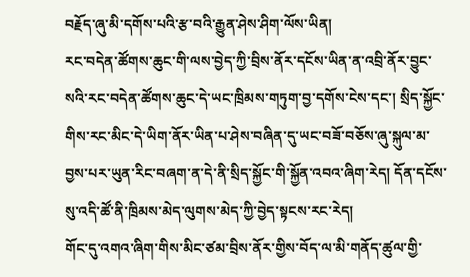བརྗོད་ཞུ་མི་དགོས་པའི་རྩ་བའི་རྒྱུན་ཤེས་ཤིག་ལོས་ཡིན།
རང་བདེན་ཚོགས་ཆུང་གི་ལས་བྱེད་ཀྱི་བྲིས་ནོར་དངོས་ཡིན་ན་འབྲི་ནོར་བྱུང་སའི་རང་བདེན་ཚོགས་ཆུང་དེ་ཡང་ཁྲིམས་གཏུག་བྱ་དགོས་ངེས་དང་། སྲིད་སྐྱོང་གིས་རང་མིང་དེ་ཡིག་ནོར་ཡིན་པ་ཤེས་བཞིན་དུ་ཡང་བཟོ་བཅོས་ཞུ་སྐུལ་མ་བྱས་པར་ཡུན་རིང་བཞག་ན་དེ་ནི་སྲིད་སྐྱོང་གི་སྐྱོན་འབའ་ཞིག་རེད། དོན་དངོས་སུ་འདི་ཚོ་ནི་ཁྲིམས་མེད་ལུགས་མེད་ཀྱི་བྱེད་སྟངས་རང་རེད།
གོང་དུ་འགའ་ཞིག་གིས་མིང་ཙམ་བྲིས་ནོར་གྱིས་བོད་ལ་མི་གནོད་ཚུལ་གྱི་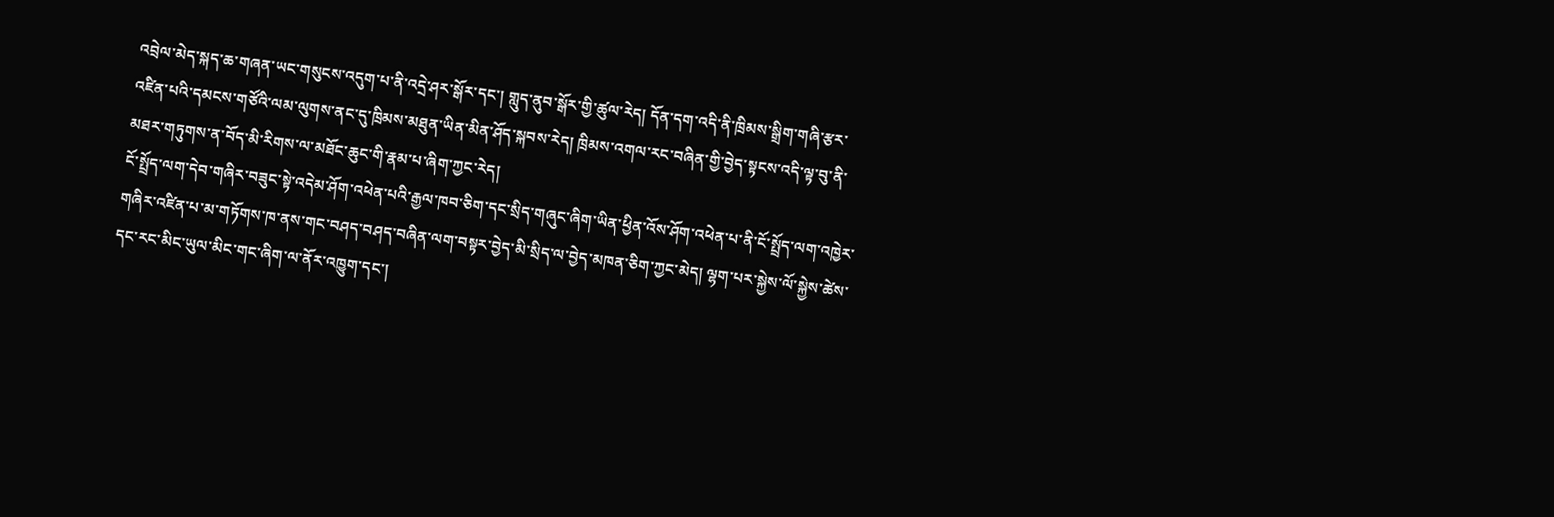འབྲེལ་མེད་སྐད་ཆ་གཞན་ཡང་གསུངས་འདུག་པ་ནི་འདྲེ་ཤར་སྒོར་དང་། གླུད་ནུབ་སྒོར་གྱི་ཚུལ་རེད། དོན་དག་འདི་ནི་ཁྲིམས་སྒྲིག་གཞི་རྩར་འཛིན་པའི་དམངས་གཙོའི་ལམ་ལུགས་ནང་དུ་ཁྲིམས་མཐུན་ཡིན་མིན་ཤོད་སྐབས་རེད། ཁྲིམས་འགལ་རང་བཞིན་གྱི་བྱེད་སྟངས་འདི་ལྟ་བུ་ནི་མཐར་གཏུགས་ན་བོད་མི་རིགས་ལ་མཐོང་ཆུང་གི་རྣམ་པ་ཞིག་ཀྱང་རེད།
ངོ་སྤྲོད་ལག་དེབ་གཞིར་བཟུང་སྟེ་འདེམ་ཤོག་འཕེན་པའི་རྒྱལ་ཁབ་ཅིག་དང་སྲིད་གཞུང་ཞིག་ཡིན་ཕྱིན་འོས་ཤོག་འཕེན་པ་ནི་ངོ་སྤྲོད་ལག་འཁྱེར་གཞིར་འཛིན་པ་མ་གཏོགས་ཁ་ནས་གང་བཤད་བཤད་བཞིན་ལག་བསྟར་བྱེད་མི་སྲིད་ལ་བྱེད་མཁན་ཅིག་ཀྱང་མེད། ལྷག་པར་སྐྱེས་ལོ་སྐྱེས་ཚེས་དང་རང་མིང་ཡུལ་མིང་གང་ཞིག་ལ་ནོར་འཁྱུག་དང་།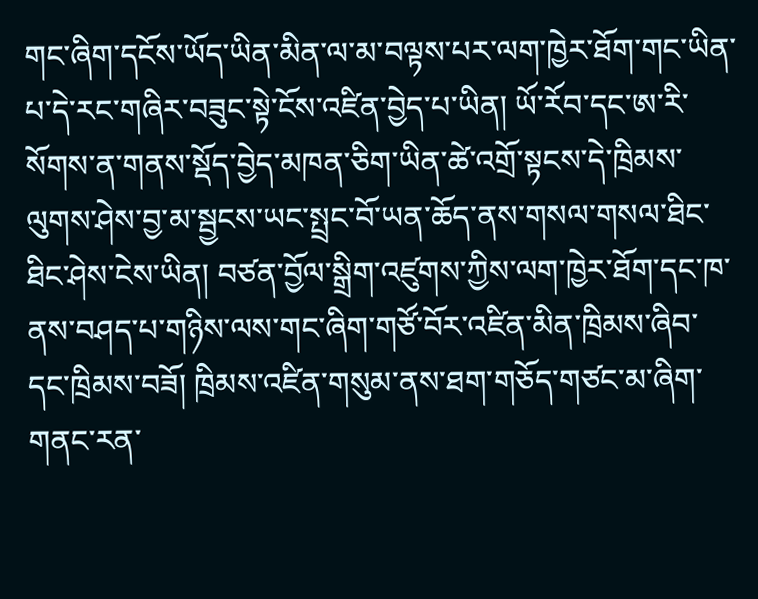གང་ཞིག་དངོས་ཡོད་ཡིན་མིན་ལ་མ་བལྟས་པར་ལག་ཁྱེར་ཐོག་གང་ཡིན་པ་དེ་རང་གཞིར་བཟུང་སྟེ་ངོས་འཛིན་བྱེད་པ་ཡིན། ཡོ་རོབ་དང་ཨ་རི་སོགས་ན་གནས་སྡོད་བྱེད་མཁན་ཅིག་ཡིན་ཚེ་འགྲོ་སྟངས་དེ་ཁྲིམས་ལུགས་ཤེས་བྱ་མ་སྦྱངས་ཡང་སྤྲང་བོ་ཡན་ཆོད་ནས་གསལ་གསལ་ཐིང་ཐིང་ཤེས་ངེས་ཡིན། བཙན་བྱོལ་སྒྲིག་འཛུགས་ཀྱིས་ལག་ཁྱེར་ཐོག་དང་ཁ་ནས་བཤད་པ་གཉིས་ལས་གང་ཞིག་གཙོ་བོར་འཛིན་མིན་ཁྲིམས་ཞིབ་དང་ཁྲིམས་བཟོ། ཁྲིམས་འཛིན་གསུམ་ནས་ཐག་གཅོད་གཙང་མ་ཞིག་གནང་རན་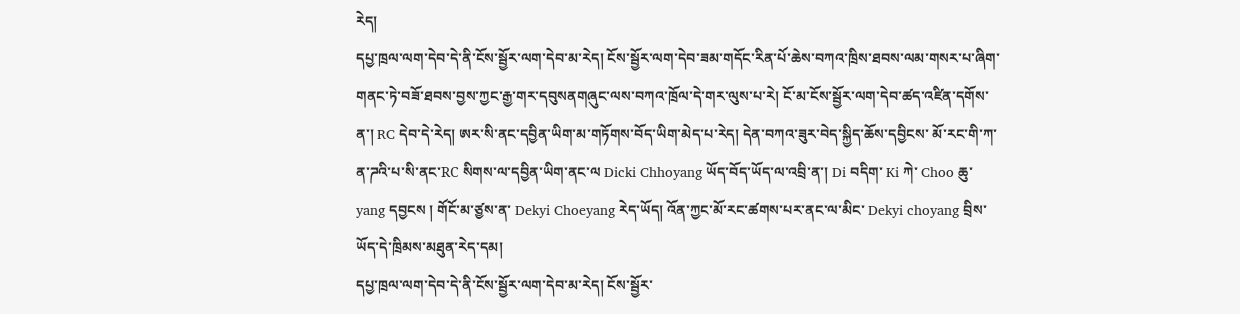རེད།
དཔྱ་ཁྲལ་ལག་དེབ་དེ་ནི་ངོས་སྦྱོར་ལག་དེབ་མ་རེད། ངོས་སྦྱོར་ལག་དེབ་ཟམ་གདོང་རིན་པོ་ཆེས་བཀའ་ཁྲིས་ཐབས་ལམ་གསར་པ་ཞིག་གནང་ཏེ་བཟོ་ཐབས་བྱས་ཀྱང་རྒྱ་གར་དབུསནགཞུང་ལས་བཀའ་ཁྲོལ་དེ་གར་ལུས་པ་རེ། ངོ་མ་ངོས་སྦྱོར་ལག་དེབ་ཚད་འཛིན་དགོས་ན་། RC དེབ་དེ་རེད། ཨར་སི་ནང་དབྱིན་ཡིག་མ་གཏོགས་བོད་ཡིག་མེད་པ་རེད། དེན་བཀའ་ཟུར་བེད་སྐྱིད་ཆོས་དབྱིངས་ མོ་རང་གི་ཀ་ན་ཌའི་པ་སི་ནང་RC སིགས་ལ་དབྱིན་ཡིག་ནང་ལ Dicki Chhoyang ཡོད་བོད་ཡོད་ལ་འབྲི་ན་། Di བདིག་ Ki ཀེ་ Choo ཆུ་ yang དབྱངས ། གོངོ་མ་ཙྱས་ན་ Dekyi Choeyang རེད་ཡོད། འོན་ཀྱང་མོ་རང་ཚགས་པར་ནང་ལ་མིང་ Dekyi choyang བྲིས་ཡོད་དེ་ཁྲིམས་མཐུན་རེད་དམ།
དཔྱ་ཁྲལ་ལག་དེབ་དེ་ནི་ངོས་སྦྱོར་ལག་དེབ་མ་རེད། ངོས་སྦྱོར་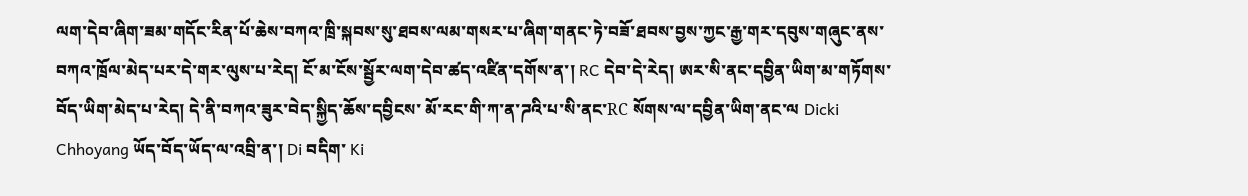ལག་དེབ་ཞིག་ཟམ་གདོང་རིན་པོ་ཆེས་བཀའ་ཁྲི་སྐབས་སུ་ཐབས་ལམ་གསར་པ་ཞིག་གནང་ཏེ་བཟོ་ཐབས་བྱས་ཀྱང་རྒྱ་གར་དབུས་གཞུང་ནས་བཀའ་ཁྲོལ་མེད་པར་དེ་གར་ལུས་པ་རེད། ངོ་མ་ངོས་སྦྱོར་ལག་དེབ་ཚད་འཛིན་དགོས་ན་། RC དེབ་དེ་རེད། ཨར་སི་ནང་དབྱིན་ཡིག་མ་གཏོགས་བོད་ཡིག་མེད་པ་རེད། དེ་ནི་བཀའ་ཟུར་བེད་སྐྱིད་ཆོས་དབྱིངས་ མོ་རང་གི་ཀ་ན་ཌའི་པ་སི་ནང་RC སོགས་ལ་དབྱིན་ཡིག་ནང་ལ Dicki Chhoyang ཡོད་བོད་ཡོད་ལ་འབྲི་ན་། Di བདིག་ Ki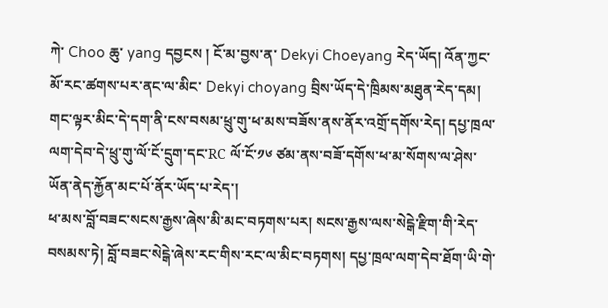ཀེ་ Choo ཆུ་ yang དབྱངས ། ངོ་མ་བྱས་ན་ Dekyi Choeyang རེད་ཡོད། འོན་ཀྱང་མོ་རང་ཚགས་པར་ནང་ལ་མིང་ Dekyi choyang བྲིས་ཡོད་དེ་ཁྲིམས་མཐུན་རེད་དམ། གང་ལྟར་མིང་དེ་དག་ནི་ངས་བསམ་ཕྲུ་གུ་ཕ་མས་བཟོས་ནས་ནོར་འགྲོ་དགོས་རེད། དཔྱ་ཁྲལ་ལག་དེབ་དེ་ཕྲུ་གུ་ལོ་ངོ་དྲུག་དང་RC ལོ་ངོ་༡༦ ཙམ་ནས་བཟོ་དགོས་ཕ་མ་སོགས་ལ་ཤེས་ཡོན་ནེད་རྐྱོན་མང་པོ་ནོར་ཡོད་པ་རེད་།
ཕ་མས་བློ་བཟང་སངས་རྒྱས་ཞེས་མི་མང་བཏགས་པར། སངས་རྒྱས་ལས་སེངྒེ་རྫིག་གི་རེད་བསམས་ཏེ། བློ་བཟང་སེངྒེ་ཞེས་རང་གིས་རང་ལ་མིང་བཏགས། དཔྱ་ཁྲལ་ལག་དེབ་ཐོག་ཡི་གེ་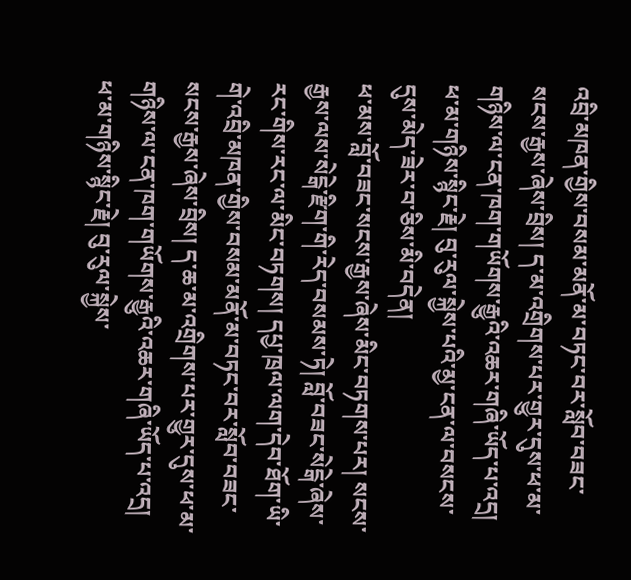འབྲི་མཁན་གྱིས་བསམ་མནོ་མ་བཏང་བར་སློབ་བཟང་སངས་རྒྱས་ཞེས་བྲིས། ད་མ་འགྲིགས་པར་གྱུར་དུས་ཕ་མ་གཉིས་ལ་ངན་ཁག་གཡོགས་རྒྱུའི་འཆར་གཞི་ཡོད་པ་འདྲ། ཕ་མ་གཉིས་སྙིང་རྗེ། བུ་རུལ་སྐྱེས་པའི་མྱ་ངན་ལ་བསངས་དུས་མེད་ཟེར་བ་ཅིས་མི་བདེན།
ཕ་མས་བློ་བཟང་སངས་རྒྱས་ཞེས་མིང་བཏགས་པར། སངས་རྒྱས་ལས་སེངྒེ་རྫིག་གི་རེད་བསམས་ཏེ། བློ་བཟང་སེངྒེ་ཞེས་རང་གིས་རང་ལ་མིང་བཏགས། དཔྱ་ཁྲལ་ལག་དེབ་ཐོག་ཡི་གེ་འབྲི་མཁན་གྱིས་བསམ་མནོ་མ་བཏང་བར་སློབ་བཟང་སངས་རྒྱས་ཞེས་བྲིས། ད་ཆ་མ་འགྲིགས་པར་གྱུར་དུས་ཕ་མ་གཉིས་ལ་ངན་ཁག་གཡོགས་རྒྱུའི་འཆར་གཞི་ཡོད་པ་འདྲ། ཕ་མ་གཉིས་སྙིང་རྗེ། བུ་རུལ་སྐྱེས་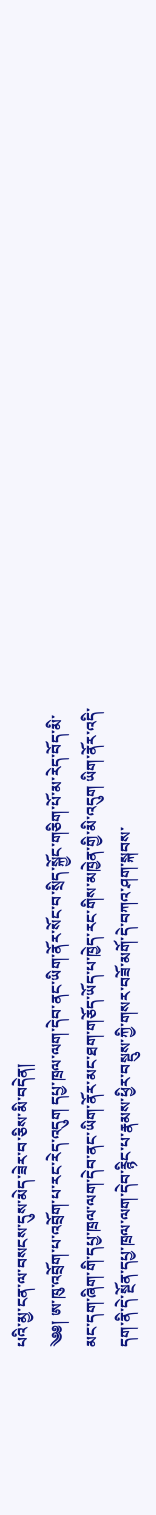པའི་མྱ་ངན་ལ་བསངས་དུས་མེད་ཟེར་བ་ཅིས་མི་བདེན།
༄༅། ཨ་ཁུ་འབྲོག་པ་འབྲོག་པ་རང་རེད་འདུག དཔྱ་ཁྲལ་ལག་དེབ་ནང་ཡིག་ནོར་སོང་བ་སྲིད་སྐྱོང་གཅིག་པོ་མ་རེད་བོད་མི་མང་དག་ཞིག་གི་དཔྱ་ཁྲལ་ལག་དེབ་ནང་ཡིག་ནོར་མང་ཐག་གཅོད་ཡོད་པ་ཁྱེད་རང་གིས་མཁྱེན་གྱི་མི་འདུག ཡིག་ནོར་འདི་དག་ནི་དེ་སྔོན་དཔྱ་ཁྲལ་ལག་དེབ་རྙིང་པ་རྣམས་ཕྱིར་བསྡུས་ཀྱི་གསར་བཟོ་མགོ་དེ་བཀའ་ཤག་སྐབས་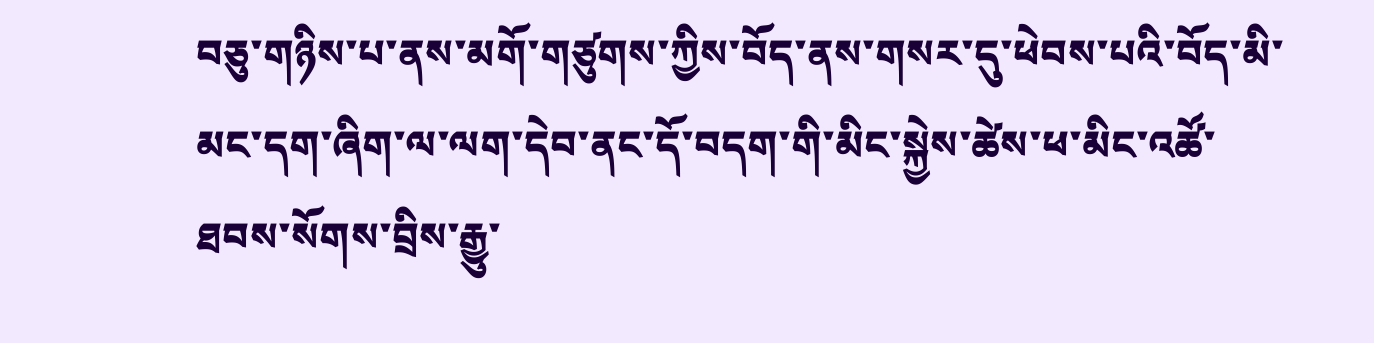བཅུ་གཉིས་པ་ནས་མགོ་གཙུགས་ཀྱིས་བོད་ནས་གསར་དུ་ཕེབས་པའི་བོད་མི་མང་དག་ཞིག་ལ་ལག་དེབ་ནང་དོ་བདག་གི་མིང་སྐྱེས་ཚེས་ཕ་མིང་འཚོ་ཐབས་སོགས་བྲིས་རྒྱུ་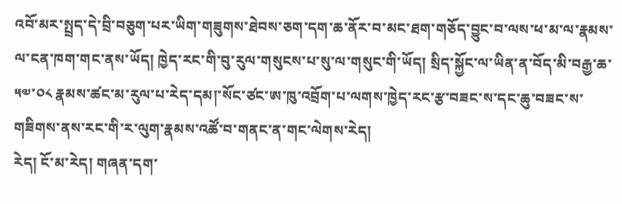འབོ་མར་སྤྲད་དེ་བྲི་བཅུག་པར་ཡིག་གཟུགས་ཐེབས་ཅག་དག་ཆ་ནོར་བ་མང་ཐག་གཅོད་བྱུང་བ་ལས་ཕ་མ་ལ་རྣམས་ལ་ངན་ཁག་གང་ནས་ཡོད། ཁྱེད་རང་གི་བུ་རུལ་གསུངས་པ་སུ་ལ་གསུང་གི་ཡོད། སྲིད་སྐྱོང་ལ་ཡིན་ན་བོད་མི་བརྒྱ་ཆ་ ༥༧་༠༨ རྣམས་ཚང་མ་རུལ་པ་རེད་དམ།་སོང་ཙང་ཨ་ཁུ་འབྲོག་པ་ལགས་ཁྱེད་རང་རྩ་བཟང་ས་དང་ཆུ་བཟང་ས་གཟིགས་ནས་རང་གི་ར་ལུག་རྣམས་འཚོ་བ་གནང་ན་གང་ལེགས་རེད།
རེད། ངོ་མ་རེད། གཞན་དག་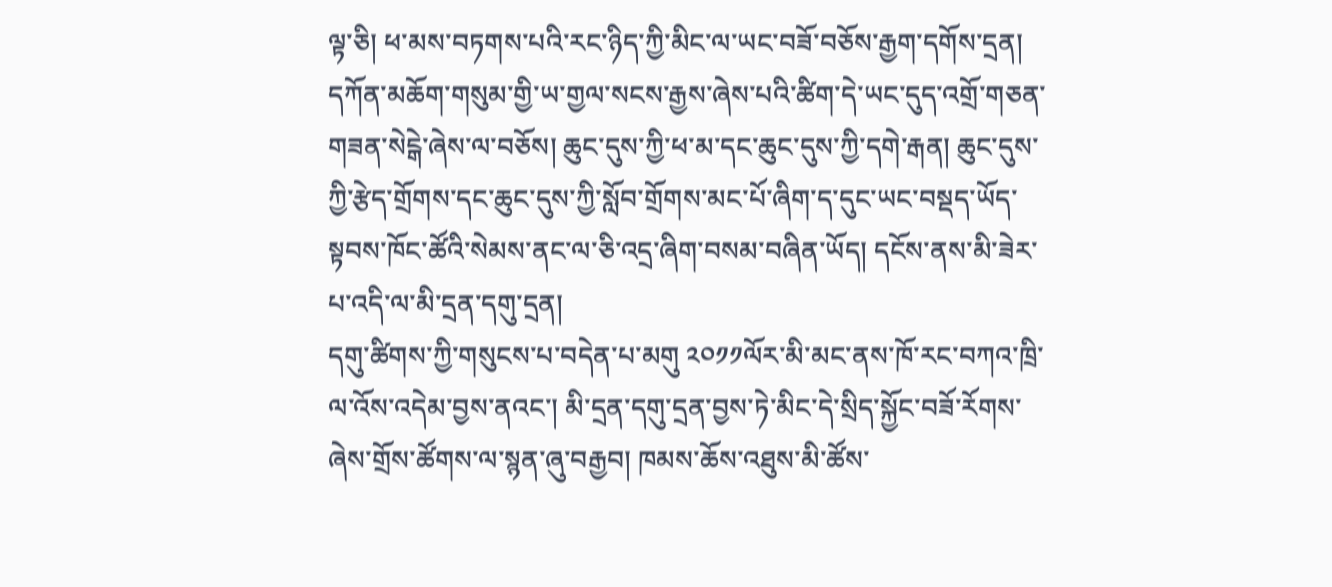ལྟ་ཅི། ཕ་མས་བཏགས་པའི་རང་ཉིད་ཀྱི་མིང་ལ་ཡང་བཟོ་བཅོས་རྒྱག་དགོས་དྲན། དཀོན་མཆོག་གསུམ་གྱི་ཡ་གྱལ་སངས་རྒྱས་ཞེས་པའི་ཚིག་དེ་ཡང་དུད་འགྲོ་གཅན་གཟན་སེངྒེ་ཞེས་ལ་བཅོས། ཆུང་དུས་ཀྱི་ཕ་མ་དང་ཆུང་དུས་ཀྱི་དགེ་རྒན། ཆུང་དུས་ཀྱི་རྩེད་གྲོགས་དང་ཆུང་དུས་ཀྱི་སློབ་གྲོགས་མང་པོ་ཞིག་ད་དུང་ཡང་བསྡད་ཡོད་སྟབས་ཁོང་ཚོའི་སེམས་ནང་ལ་ཅི་འདྲ་ཞིག་བསམ་བཞིན་ཡོད། དངོས་ནས་མི་ཟེར་པ་འདི་ལ་མི་དྲན་དགུ་དྲན།
དགུ་ཚིགས་ཀྱི་གསུངས་པ་བདེན་པ་མགུ ༢༠༡༡ལོར་མི་མང་ནས་ཁོ་རང་བཀའ་ཁྲི་ལ་འོས་འདེམ་བྱས་ནའང་། མི་དྲན་དགུ་དྲན་བྱས་ཏེ་མིང་དེ་སྲིད་སྐྱོང་བཟོ་རོགས་ཞེས་གྲོས་ཚོགས་ལ་སྙན་ཞུ་བརྒྱབ། ཁམས་ཆོས་འཐུས་མི་ཚོས་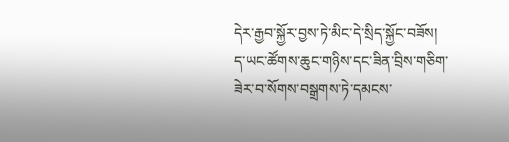དེར་རྒྱབ་སྐྱོར་བྱས་ཏེ་མིང་དེ་སྲིད་སྐྱོང་བཟོས། ད་ཡང་ཚོགས་ཆུང་གཉིས་དང་ཟིན་བྲིས་གཅིག་ཟེར་བ་སོགས་བསྒྲགས་ཏེ་དམངས་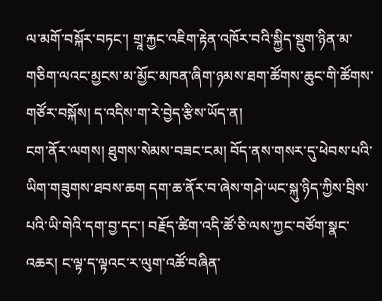ལ་མགོ་བསྐོར་བཏང་། གྲཱ་རྐྱང་འཇིག་རྟེན་འཁོར་བའི་སྐྱིད་སྡུག་ཉིན་མ་གཅིག་ལའང་མྱངས་མ་མྱོང་མཁན་ཞིག་ཉམས་ཐག་ཚོགས་ཆུང་གི་ཚོགས་གཙོར་བསྐོས། ད་འདིས་ག་རེ་བྱེད་རྩིས་ཡོད་ན།
ངག་ནོར་ལགས། ཐུགས་སེམས་བཟང་ངམ། བོད་ནས་གསར་དུ་ཕེབས་པའི་ཡིག་གཟུགས་ཐབས་ཆག དག་ཆ་ནོར་བ་ཞེས་གཤེ་ཡང་སྐུ་ཉིད་ཀྱིས་བྲིས་པའི་ཡི་གེའི་དག་བྱ་དང་། བརྗོད་ཚིག་འདི་ཚོ་ཅི་ལས་ཀྱང་བཙོག་སྣང་འཆར། ང་ལྟ་ད་ལྟའང་ར་ལུག་འཚོ་བཞིན་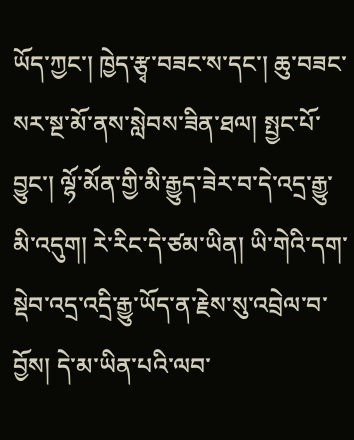ཡོད་ཀྱང་། ཁྱེད་རྩྭ་བཟང་ས་དང་། ཆུ་བཟང་སར་སྔ་མོ་ནས་སླེབས་ཟིན་ཐལ། སྤྱང་པོ་བྱུང་། ལྷོ་མོན་གྱི་མི་རྒྱུད་ཟེར་བ་དེ་འདྲ་རྒྱུ་མི་འདུག། རེ་རིང་དེ་ཙམ་ཡིན། ཡི་གེའི་དག་སྡེབ་འདྲ་འདྲི་རྒྱུ་ཡོད་ན་རྗེས་སུ་འབྲེལ་བ་བྱོས། དེ་མ་ཡིན་པའི་ལབ་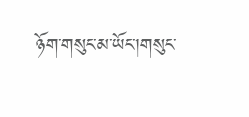ཉོག་གསུང་མ་ཡོང་།གསུང་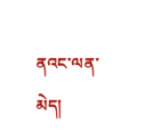ནའང་ལན་མེད།